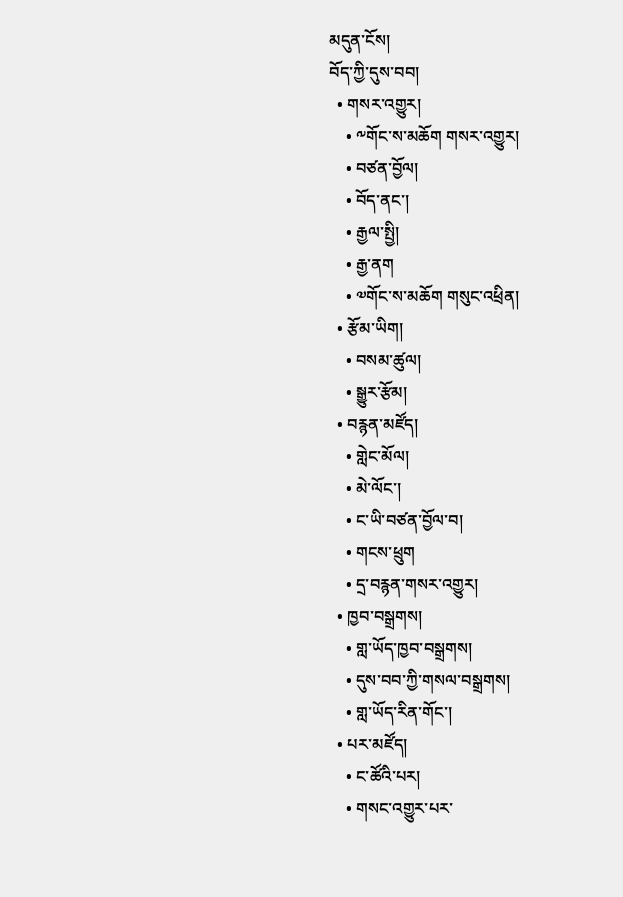མདུན་ངོས།
བོད་ཀྱི་དུས་བབ།
  • གསར་འགྱུར།
    • ༸གོང་ས་མཆོག གསར་འགྱུར།
    • བཙན་བྱོལ།
    • བོད་ནང་།
    • རྒྱལ་སྤྱི།
    • རྒྱ་ནག
    • ༧གོང་ས་མཆོག གསུང་འཕྲིན།
  • རྩོམ་ཡིག།
    • བསམ་ཚུལ།
    • སྒྱུར་རྩོམ།
  • བརྙན་མཛོད།
    • གླེང་མོལ།
    • མེ་ལོང་།
    • ང་ཡི་བཙན་བྱོལ་བ།
    • གངས་ཕྲུག
    • དྲ་བརྙན་གསར་འགྱུར།
  • ཁྱབ་བསྒྲགས།
    • གླ་ཡོད་ཁྱབ་བསྒྲགས།
    • དུས་བབ་ཀྱི་གསལ་བསྒྲགས།
    • གླ་ཡོད་རིན་གོང་།
  • པར་མཛོད།
    • ང་ཚོའི་པར།
    • གསང་འགྱུར་པར་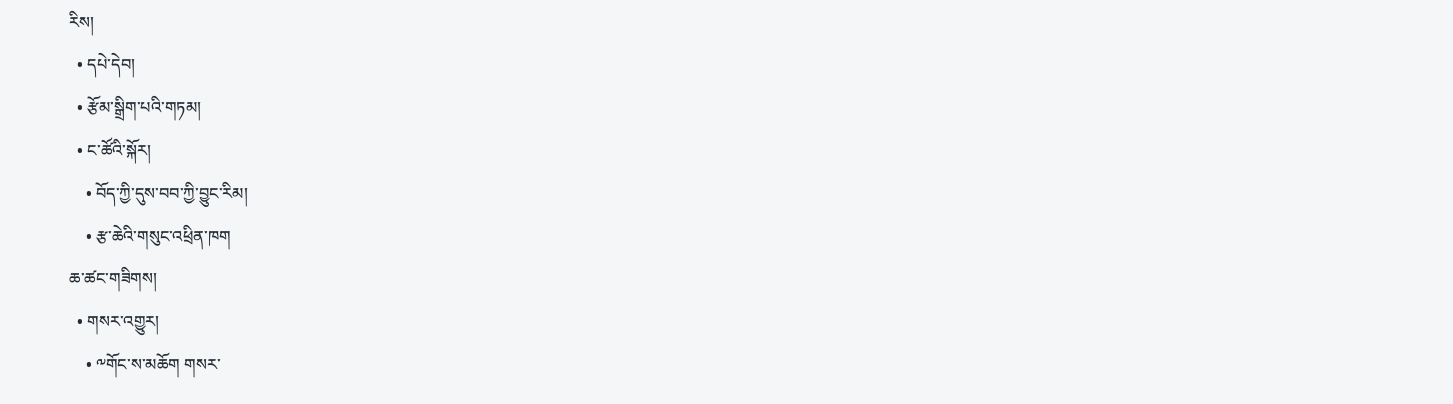རིས།
  • དཔེ་དེབ།
  • རྩོམ་སྒྲིག་པའི་གཏམ།
  • ང་ཚོའི་སྐོར།
    • བོད་ཀྱི་དུས་བབ་ཀྱི་བྱུང་རིམ།
    • རྩ་ཆེའི་གསུང་འཕྲིན་ཁག
ཆ་ཚང་གཟིགས།
  • གསར་འགྱུར།
    • ༸གོང་ས་མཆོག གསར་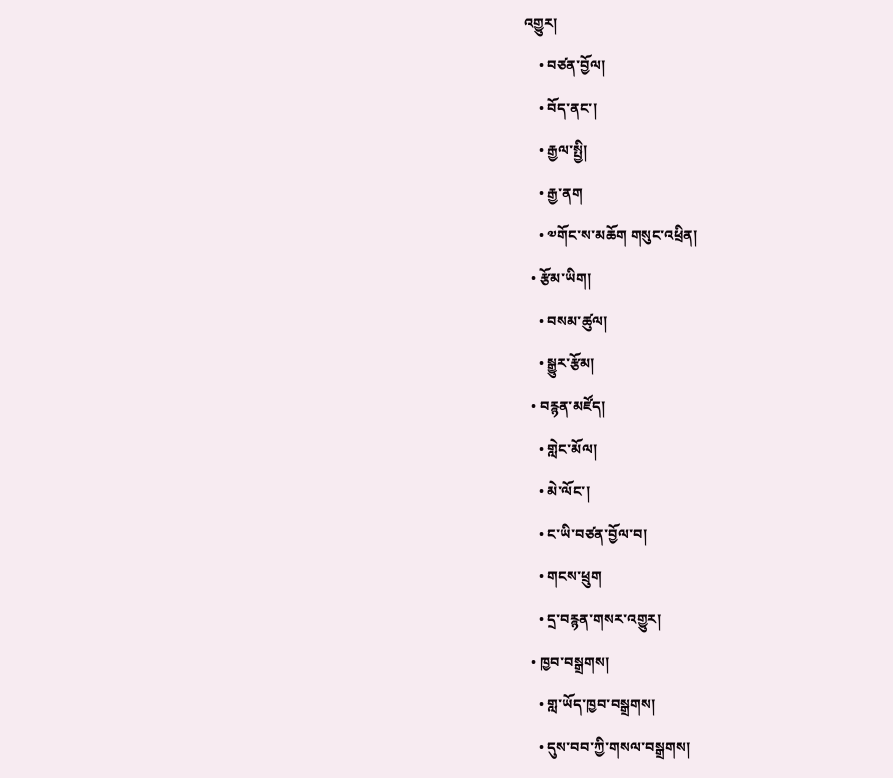འགྱུར།
    • བཙན་བྱོལ།
    • བོད་ནང་།
    • རྒྱལ་སྤྱི།
    • རྒྱ་ནག
    • ༧གོང་ས་མཆོག གསུང་འཕྲིན།
  • རྩོམ་ཡིག།
    • བསམ་ཚུལ།
    • སྒྱུར་རྩོམ།
  • བརྙན་མཛོད།
    • གླེང་མོལ།
    • མེ་ལོང་།
    • ང་ཡི་བཙན་བྱོལ་བ།
    • གངས་ཕྲུག
    • དྲ་བརྙན་གསར་འགྱུར།
  • ཁྱབ་བསྒྲགས།
    • གླ་ཡོད་ཁྱབ་བསྒྲགས།
    • དུས་བབ་ཀྱི་གསལ་བསྒྲགས།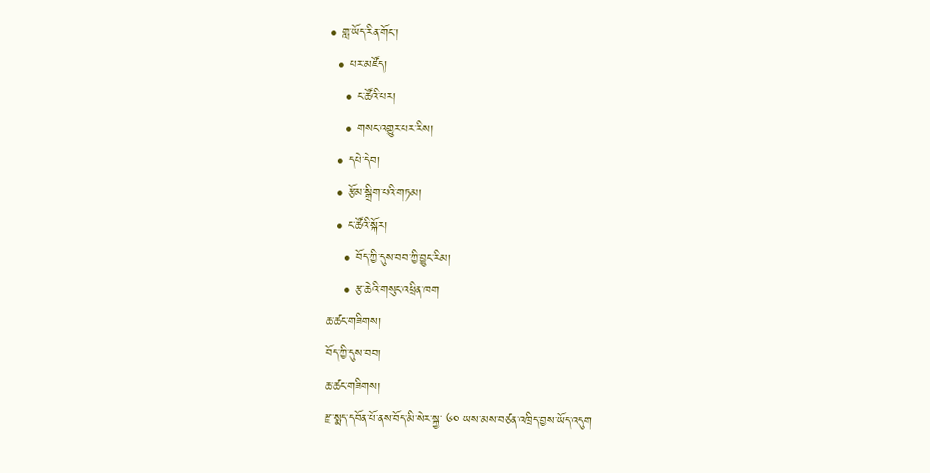• གླ་ཡོད་རིན་གོང་།
  • པར་མཛོད།
    • ང་ཚོའི་པར།
    • གསང་འགྱུར་པར་རིས།
  • དཔེ་དེབ།
  • རྩོམ་སྒྲིག་པའི་གཏམ།
  • ང་ཚོའི་སྐོར།
    • བོད་ཀྱི་དུས་བབ་ཀྱི་བྱུང་རིམ།
    • རྩ་ཆེའི་གསུང་འཕྲིན་ཁག
ཆ་ཚང་གཟིགས།
བོད་ཀྱི་དུས་བབ།
ཆ་ཚང་གཟིགས།
རྫ་སྨད་དབོན་པོ་ནས་བོད་མི་སེར་སྐྱ་ ༦༠ ཡས་མས་བཙན་འཁྲིད་བྱས་ཡོད་འདུག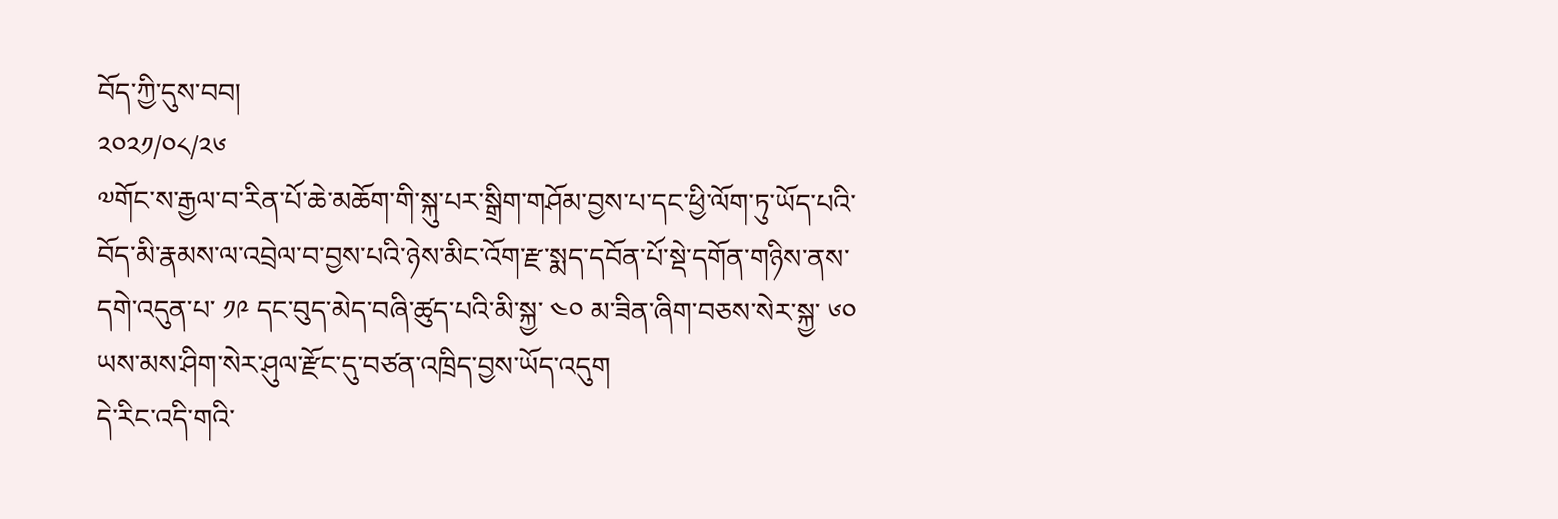བོད་ཀྱི་དུས་བབ།
༢༠༢༡/༠༨/༢༦
༧གོང་ས་རྒྱལ་བ་རིན་པོ་ཆེ་མཆོག་གི་སྐུ་པར་སྒྲིག་གཤོམ་བྱས་པ་དང་ཕྱི་ལོག་ཏུ་ཡོད་པའི་བོད་མི་རྣམས་ལ་འབྲེལ་བ་བྱས་པའི་ཉེས་མིང་འོག་རྫ་སྨད་དབོན་པོ་སྡེ་དགོན་གཉིས་ནས་དགེ་འདུན་པ་ ༡༩ དང་བུད་མེད་བཞི་ཚུད་པའི་མི་སྐྱ་ ༤༠ མ་ཟིན་ཞིག་བཅས་སེར་སྐྱ་ ༦༠ ཡས་མས་ཤིག་སེར་ཤུལ་རྫོང་དུ་བཙན་འཁྲིད་བྱས་ཡོད་འདུག
དེ་རིང་འདི་གའི་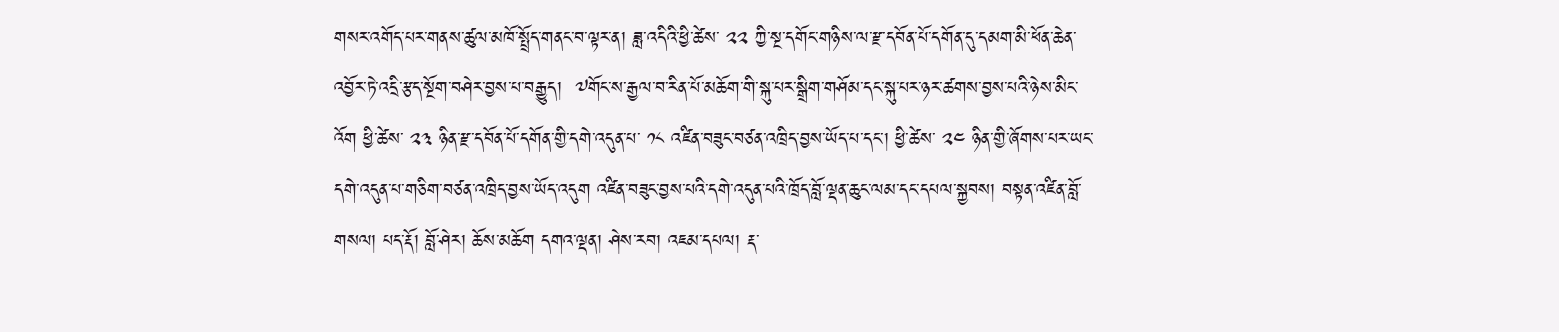གསར་འགོད་པར་གནས་ཚུལ་མཁོ་སྤྲོད་གནང་བ་ལྟར་ན། ཟླ་འདིའི་ཕྱི་ཚེས་ ༢༢ ཀྱི་སྔ་དགོང་གཉིས་ལ་རྫ་དབོན་པོ་དགོན་དུ་དམག་མི་ཕོན་ཆེན་འབྱོར་ཏེ་འདྲི་རྩད་སྔོག་བཤེར་བྱས་པ་བརྒྱུད།  ༧གོང་ས་རྒྱལ་བ་རིན་པོ་མཆོག་གི་སྐུ་པར་སྒྲིག་གཤོམ་དང་སྐུ་པར་ཉར་ཚགས་བྱས་པའི་ཉེས་མིང་འོག ཕྱི་ཚེས་ ༢༣ ཉིན་རྫ་དབོན་པོ་དགོན་གྱི་དགེ་འདུན་པ་ ༡༨ འཛིན་བཟུང་བཙན་འཁྲིད་བྱས་ཡོད་པ་དང་། ཕྱི་ཚེས་ ༢༤ ཉིན་གྱི་ཞོགས་པར་ཡང་དགེ་འདུན་པ་གཅིག་བཙན་འཁྲིད་བྱས་ཡོད་འདུག འཛིན་བཟུང་བྱས་པའི་དགེ་འདུན་པའི་ཁྲོད་བློ་ལྡན་ཆུང་ལམ་དང་དཔལ་སྐྱབས། བསྟན་འཛིན་བློ་གསལ། པད་རྡོ། བློ་ཤེར། ཆོས་མཆོག དགའ་ལྡན། ཤེས་རབ། འཇམ་དཔལ། རྡ་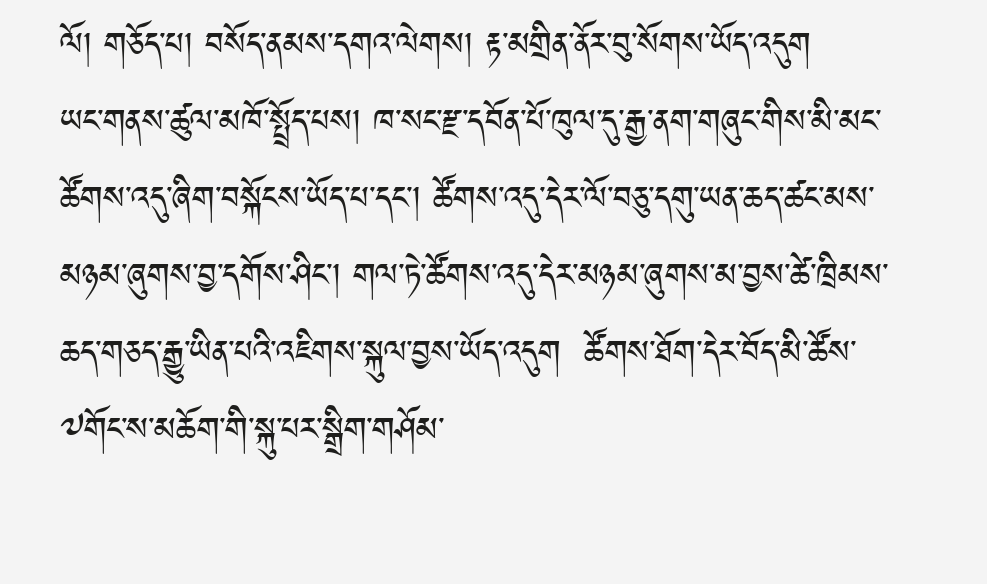ལོ། གཅོད་པ། བསོད་ནམས་དགའ་ལེགས། རྟ་མགྲིན་ནོར་བུ་སོགས་ཡོད་འདུག
ཡང་གནས་ཚུལ་མཁོ་སྤྲོད་པས། ཁ་སང་རྫ་དབོན་པོ་ཁུལ་དུ་རྒྱ་ནག་གཞུང་གིས་མི་མང་ཚོགས་འདུ་ཞིག་བསྐོངས་ཡོད་པ་དང་། ཚོགས་འདུ་དེར་ལོ་བཅུ་དགུ་ཡན་ཆད་ཚང་མས་མཉམ་ཞུགས་བྱ་དགོས་ཤིང་། གལ་ཏེ་ཚོགས་འདུ་དེར་མཉམ་ཞུགས་མ་བྱས་ཚེ་ཁྲིམས་ཆད་གཅད་རྒྱུ་ཡིན་པའི་འཇིགས་སྐུལ་བྱས་ཡོད་འདུག  ཚོགས་ཐོག་དེར་བོད་མི་ཚོས་༧གོང་ས་མཆོག་གི་སྐུ་པར་སྒྲིག་གཤོམ་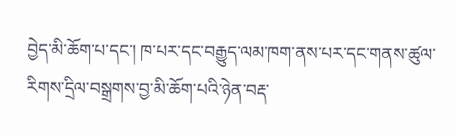བྱེད་མི་ཆོག་པ་དང་། ཁ་པར་དང་བརྒྱུད་ལམ་ཁག་ནས་པར་དང་གནས་ཚུལ་རིགས་དྲིལ་བསྒྲགས་བྱ་མི་ཆོག་པའི་ཉེན་བརྡ་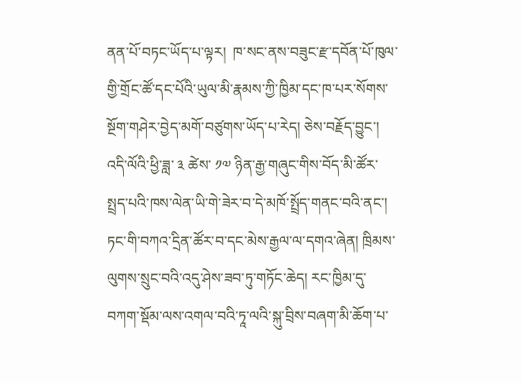ནན་པོ་བཏང་ཡོད་པ་ལྟར།  ཁ་སང་ནས་བཟུང་རྫ་དབོན་པོ་ཁུལ་གྱི་གྲོང་ཚོ་དང་པོའི་ཡུལ་མི་རྣམས་ཀྱི་ཁྱིམ་དང་ཁ་པར་སོགས་སྔོག་གཤེར་བྱེད་མགོ་བཙུགས་ཡོད་པ་རེད། ཅེས་བརྗོད་བྱུང་།
འདི་ལོའི་ཕྱི་ཟླ་ ༣ ཚེས་ ༡༧ ཉིན་རྒྱ་གཞུང་གིས་བོད་མི་ཚོར་སྤྲད་པའི་ཁས་ལེན་ཡི་གེ་ཟེར་བ་དེ་མཁོ་སྤྲོད་གནང་བའི་ནང་། ཏང་གི་བཀའ་དྲིན་ཚོར་བ་དང་མེས་རྒྱལ་ལ་དགའ་ཞེན། ཁྲིམས་ལུགས་སྲུང་བའི་འདུ་ཤེས་ཟབ་ཏུ་གཏོང་ཆེད། རང་ཁྱིམ་དུ་བཀག་སྡོམ་ལས་འགལ་བའི་ཏཱ་ལའི་སྐུ་བྲིས་བཞག་མི་ཆོག་པ་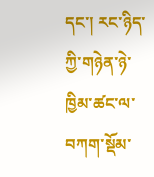དང་། རང་ཉིད་ཀྱི་གཉེན་ཉེ་ཁྱིམ་ཚང་ལ་བཀག་སྡོམ་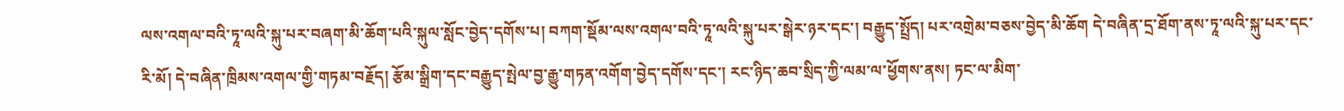ལས་འགལ་བའི་ཏཱ་ལའི་སྐུ་པར་བཞག་མི་ཆོག་པའི་སྐུལ་སློང་བྱེད་དགོས་པ། བཀག་སྡོམ་ལས་འགལ་བའི་ཏཱ་ལའི་སྐུ་པར་སྒེར་ཉར་དང་། བརྒྱུད་སྤྲོད། པར་འགྲེམ་བཅས་བྱེད་མི་ཆོག དེ་བཞིན་དྲ་ཐོག་ནས་ཏཱ་ལའི་སྐུ་པར་དང་རི་མོ། དེ་བཞིན་ཁྲིམས་འགལ་གྱི་གཏམ་བརྗོད། རྩོམ་སྒྲིག་དང་བརྒྱུད་སྤེལ་བྱ་རྒྱུ་གཏན་འགོག་བྱེད་དགོས་དང་། རང་ཉིད་ཆབ་སྲིད་ཀྱི་ལམ་ལ་ཕྱོགས་ནས། ཏང་ལ་མིག་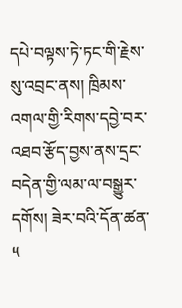དཔེ་བལྟས་ཏེ་ཏང་གི་རྗེས་སུ་འབྲང་ནས། ཁྲིམས་འགལ་གྱི་རིགས་དབྱེ་བར་འཐབ་རྩོད་བྱས་ནས་དྲང་བདེན་གྱི་ལམ་ལ་བསྒྱུར་དགོས། ཟེར་བའི་དོན་ཚན་ ༥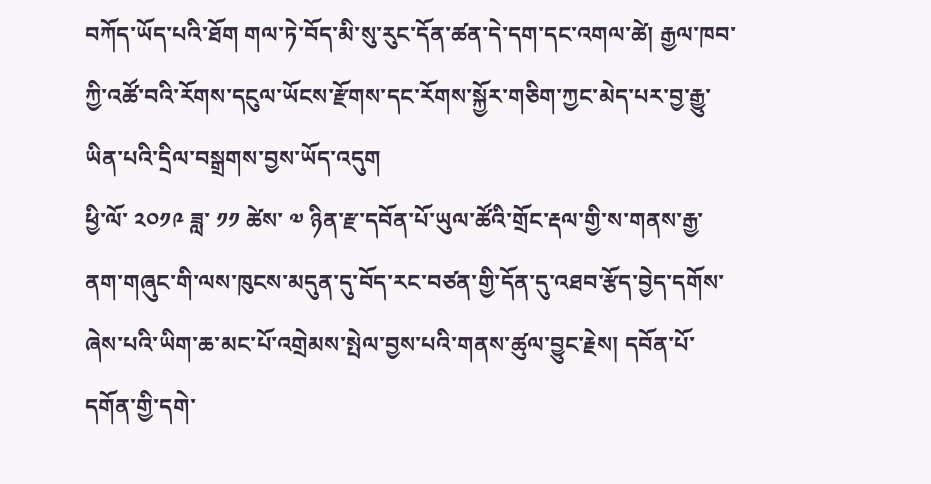བཀོད་ཡོད་པའི་ཐོག གལ་ཏེ་བོད་མི་སུ་རུང་དོན་ཚན་དེ་དག་དང་འགལ་ཚེ། རྒྱལ་ཁབ་ཀྱི་འཚོ་བའི་རོགས་དངུལ་ཡོངས་རྫོགས་དང་རོགས་སྐྱོར་གཅིག་ཀྱང་མེད་པར་བྱ་རྒྱུ་ཡིན་པའི་དྲིལ་བསྒྲགས་བྱས་ཡོད་འདུག
ཕྱི་ལོ་ ༢༠༡༩ ཟླ་ ༡༡ ཚེས་ ༧ ཉིན་རྫ་དབོན་པོ་ཡུལ་ཚོའི་གྲོང་རྡལ་གྱི་ས་གནས་རྒྱ་ནག་གཞུང་གི་ལས་ཁུངས་མདུན་དུ་བོད་རང་བཙན་གྱི་དོན་དུ་འཐབ་རྩོད་བྱེད་དགོས་ཞེས་པའི་ཡིག་ཆ་མང་པོ་འགྲེམས་སྤེལ་བྱས་པའི་གནས་ཚུལ་བྱུང་རྗེས། དབོན་པོ་དགོན་གྱི་དགེ་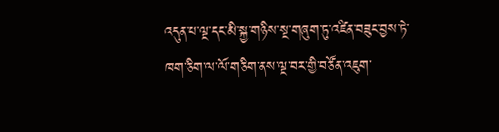འདུན་པ་ལྔ་དང་མི་སྐྱ་གཉིས་སྔ་གཞུག་ཏུ་འཛིན་བཟུང་བྱས་ཏེ་ཁག་ཅིག་ལ་ལོ་གཅིག་ནས་ལྔ་བར་གྱི་བཙོན་འཇུག་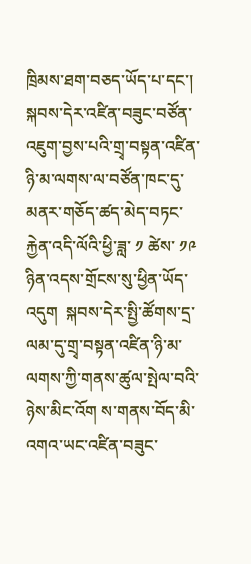ཁྲིམས་ཐག་བཅད་ཡོད་པ་དང་། སྐབས་དེར་འཛིན་བཟུང་བཙོན་འཇུག་བྱས་པའི་གྲྭ་བསྟན་འཛིན་ཉི་མ་ལགས་ལ་བཙོན་ཁང་དུ་མནར་གཅོད་ཚད་མེད་བཏང་རྐྱེན་འདི་ལོའི་ཕྱི་ཟླ་ ༡ ཚེས་ ༡༩ ཉིན་འདས་གྲོངས་སུ་ཕྱིན་ཡོད་འདུག  སྐབས་དེར་སྤྱི་ཚོགས་དྲ་ལམ་དུ་གྲྭ་བསྟན་འཛིན་ཉི་མ་ལགས་ཀྱི་གནས་ཚུལ་སྤེལ་བའི་ཉེས་མིང་འོག ས་གནས་བོད་མི་འགའ་ཡང་འཛིན་བཟུང་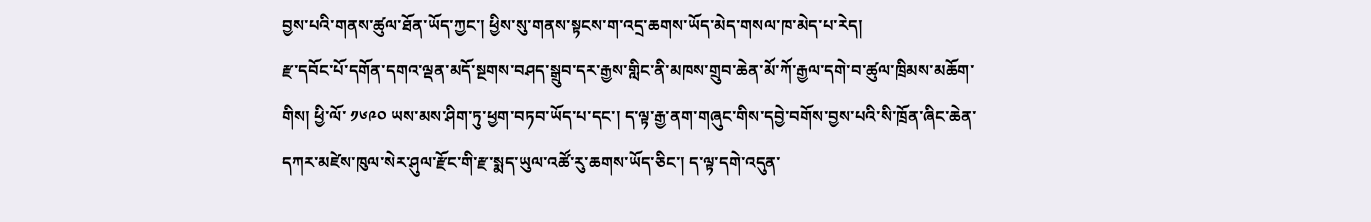བྱས་པའི་གནས་ཚུལ་ཐོན་ཡོད་ཀྱང་། ཕྱིས་སུ་གནས་སྟངས་ག་འདྲ་ཆགས་ཡོད་མེད་གསལ་ཁ་མེད་པ་རེད།
རྫ་དབོང་པོ་དགོན་དགའ་ལྡན་མདོ་སྔགས་བཤད་སྒྲུབ་དར་རྒྱས་གླིང་ནི་མཁས་གྲུབ་ཆེན་མོ་ཀོ་རྒྱལ་དགེ་བ་ཚུལ་ཁྲིམས་མཆོག་གིས། ཕྱི་ལོ་ ༡༦༩༠ ཡས་མས་ཤིག་ཏུ་ཕྱག་བཏབ་ཡོད་པ་དང་། ད་ལྟ་རྒྱ་ནག་གཞུང་གིས་དབྱེ་བགོས་བྱས་པའི་སི་ཁྲོན་ཞིང་ཆེན་དཀར་མཛེས་ཁུལ་སེར་ཤུལ་རྫོང་གི་རྫ་སྨད་ཡུལ་འཚོ་རུ་ཆགས་ཡོད་ཅིང་། ད་ལྟ་དགེ་འདུན་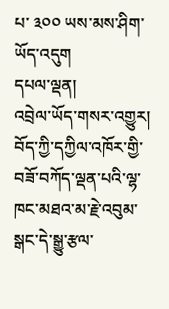པ་ ༣༠༠ ཡས་མས་ཤིག་ཡོད་འདུག
དཔལ་ལྡན།
འབྲེལ་ཡོད་གསར་འགྱུར།
བོད་ཀྱི་དཀྱིལ་འཁོར་གྱི་བཟོ་བཀོད་ལྡན་པའི་ལྷ་ཁང་མཐའ་མ་རྗེ་འབུམ་སྒང་དེ་སྒྱུ་རྩལ་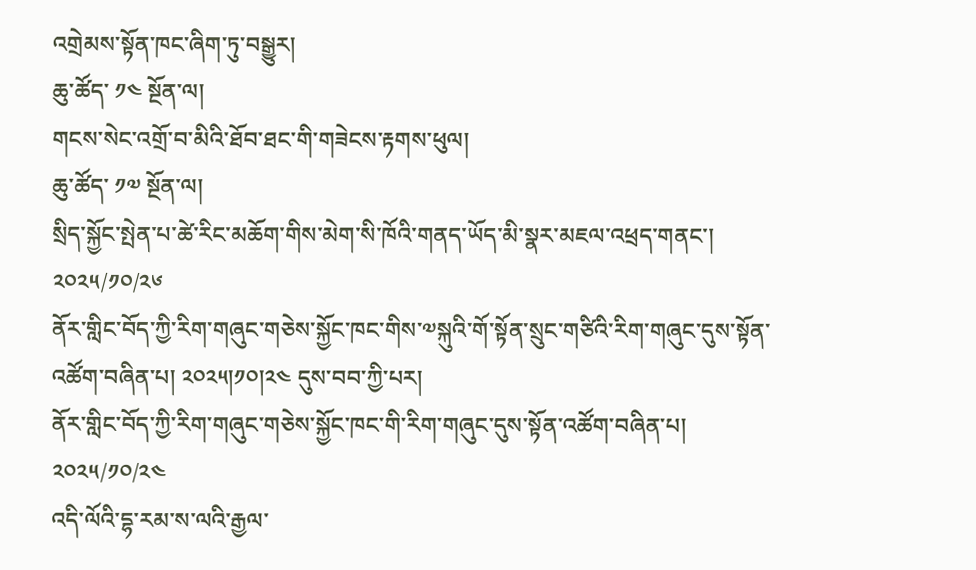འགྲེམས་སྟོན་ཁང་ཞིག་ཏུ་བསྒྱུར།
ཆུ་ཚོད་ ༡༤ སྔོན་ལ།
གངས་སེང་འགྲོ་བ་མིའི་ཐོབ་ཐང་གི་གཟེངས་རྟགས་ཕུལ།
ཆུ་ཚོད་ ༡༧ སྔོན་ལ།
སྲིད་སྐྱོང་སྤེན་པ་ཚེ་རིང་མཆོག་གིས་མེག་སི་ཁོའི་གནད་ཡོད་མི་སྣར་མཇལ་འཕྲད་གནང་།
༢༠༢༥/༡༠/༢༦
ནོར་གླིང་བོད་ཀྱི་རིག་གཞུང་གཅེས་སྐྱོང་ཁང་གིས་༧སྐུའི་གོ་སྟོན་སྲུང་གཙིའི་རིག་གཞུང་དུས་སྟོན་འཚོག་བཞིན་པ། ༢༠༢༥།༡༠།༢༤ དུས་བབ་ཀྱི་པར།
ནོར་གླིང་བོད་ཀྱི་རིག་གཞུང་གཅེས་སྐྱོང་ཁང་གི་རིག་གཞུང་དུས་སྟོན་འཚོག་བཞིན་པ།
༢༠༢༥/༡༠/༢༤
འདི་ལོའི་དྷ་རམ་ས་ལའི་རྒྱལ་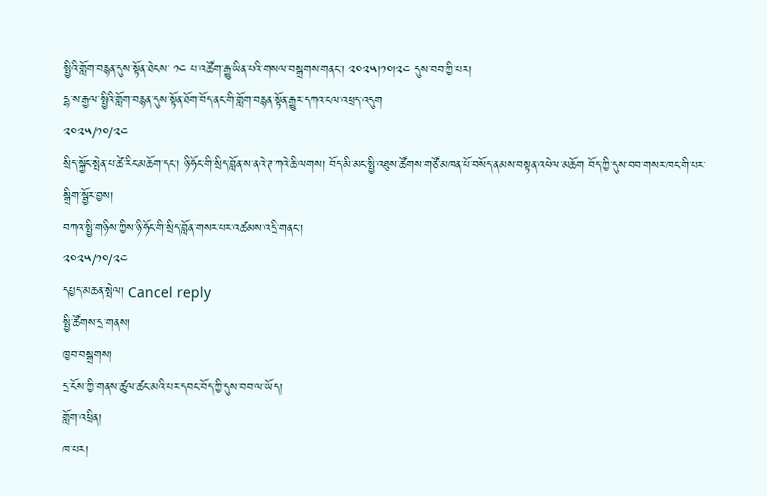སྤྱིའི་གློག་བརྙན་དུས་སྟོན་ཐེངས་ ༡༤ པ་འཚོག་རྒྱུ་ཡིན་པའི་གསལ་བསྒྲགས་གནང་། ༢༠༢༥།༡༠།༢༤ དུས་བབ་ཀྱི་པར།
དྷ་ས་རྒྱལ་སྤྱིའི་གློག་བརྙན་དུས་སྟོན་ཐོག་བོད་ནང་གི་གློག་བརྙན་སྟོན་རྒྱུར་དཀའ་ངལ་འཕྲད་འདུག
༢༠༢༥/༡༠/༢༤
སྲིད་སྐྱོང་སྤེན་པ་ཚེ་རིང་མཆོག་དང་། ཉི་ཧོང་གི་སྲིད་བློན་ས་ནའེ་ཊ་ཀའེ་ཆི་ལགས། བོད་མི་མང་སྤྱི་འཐུས་ཚོགས་གཙོ་མཁན་པོ་བསོད་ནམས་བསྟན་འཕེལ་མཆོག བོད་ཀྱི་དུས་བབ་གསར་ཁང་གི་པར་སྒྲིག་སྦྱོར་བྱས།
བཀའ་སྤྱི་གཉིས་ཀྱིས་ཉི་ཧོང་གི་སྲིད་བློན་གསར་པར་འཚམས་འདྲི་གནང་།
༢༠༢༥/༡༠/༢༤
དཔྱད་མཆན་སྤེལ། Cancel reply
སྤྱི་ཚོགས་དྲ་གནས།
ཁྱབ་བསྒྲགས།
དྲ་ངོས་ཀྱི་གནས་ཚུལ་ཚང་མའི་པར་དབང་བོད་ཀྱི་དུས་བབ་ལ་ཡོད།
གློག་འཕྲིན།
ཁ་པར།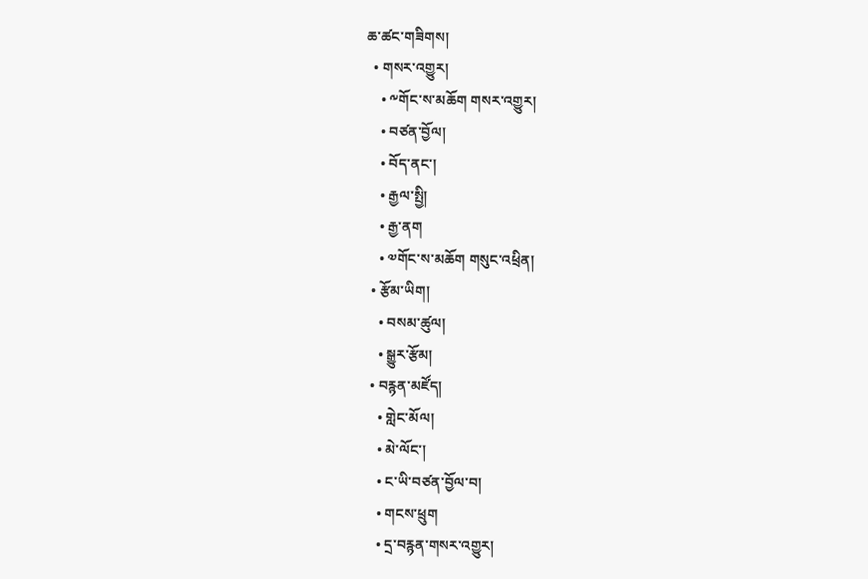ཆ་ཚང་གཟིགས།
  • གསར་འགྱུར།
    • ༸གོང་ས་མཆོག གསར་འགྱུར།
    • བཙན་བྱོལ།
    • བོད་ནང་།
    • རྒྱལ་སྤྱི།
    • རྒྱ་ནག
    • ༧གོང་ས་མཆོག གསུང་འཕྲིན།
  • རྩོམ་ཡིག།
    • བསམ་ཚུལ།
    • སྒྱུར་རྩོམ།
  • བརྙན་མཛོད།
    • གླེང་མོལ།
    • མེ་ལོང་།
    • ང་ཡི་བཙན་བྱོལ་བ།
    • གངས་ཕྲུག
    • དྲ་བརྙན་གསར་འགྱུར།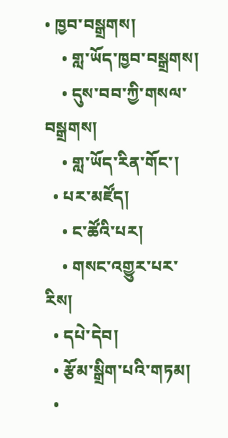• ཁྱབ་བསྒྲགས།
    • གླ་ཡོད་ཁྱབ་བསྒྲགས།
    • དུས་བབ་ཀྱི་གསལ་བསྒྲགས།
    • གླ་ཡོད་རིན་གོང་།
  • པར་མཛོད།
    • ང་ཚོའི་པར།
    • གསང་འགྱུར་པར་རིས།
  • དཔེ་དེབ།
  • རྩོམ་སྒྲིག་པའི་གཏམ།
  •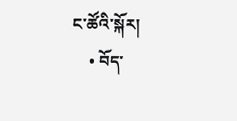ང་ཚོའི་སྐོར།
    • བོད་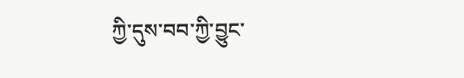ཀྱི་དུས་བབ་ཀྱི་བྱུང་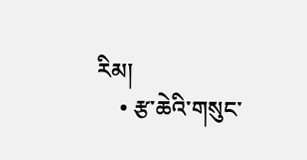རིམ།
    • རྩ་ཆེའི་གསུང་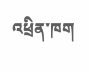འཕྲིན་ཁག